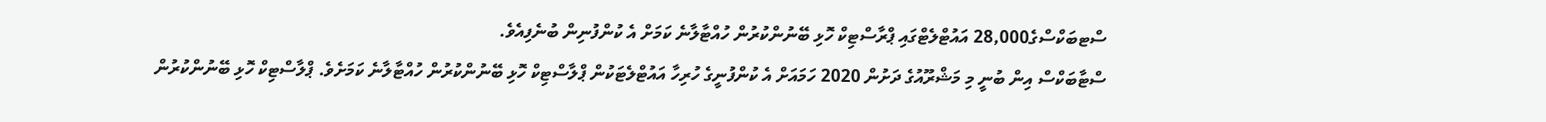ސްޓބަކްސްގެ28,000 އައުޓްލެޓްގައި ޕްރާސްޓިކް ހޮޅި ބޭނުންކުރުން ހުއްޓާލާނެ ކަމަށް އެ ކުންފުނިން ބުނެފިއެވެ.
ސްޓާބަކްސް އިން ބުނީ މި މަޝްރޫއުގެ ދަށުން 2020 ހަމައަށް އެ ކުންފުނީގެ ހުރިހާ އައުޓްލެޓަކުން ޕްލާސްޓިކް ހޮޅި ބޭނުންކުރުން ހުއްޓާލާނެ ކަމަށެވެ. ޕްލާސްޓިކް ހޮޅި ބޭނުންކުރުން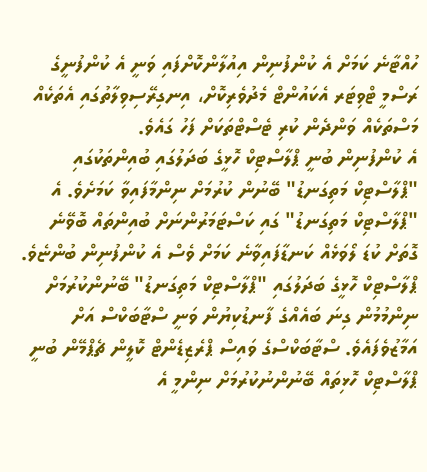ހުއްޓާނެ ކަމަށް އެ ކުންފުނިން އިއުލާންކޮށްފައި ވަނީ އެ ކުންފުނީގެ ރަސްމީ ޓްވިޓަރ އެކައުންޓް މެދުވެރިކޮށް، އިނގިރޭސިވިލާތުގައި އެތަކެއް މަސްތަކެއް ވަންދެން ކުރި ޓެސްޓްތަކަށް ފަހު ގައެވެ.
އެ ކުންފުނިން ބުނީ ޕްލާސްޓިކް ހޮޅީގެ ބަދަލުގައި ބުއިންތަކުގައި "ޕްލާސްޓިކް މަތިގަނޑު" ބޭނުން ކުރުމަށް ނިންމާފައިވާ ކަމަށެވެ. އެ "ޕްލާސްޓިކް މަތިގަނޑު" ގައި ކަސްޓަމަރުންނަށް ބުއިންތައް ބޮވޭނެ ގޮތަށް ކުޑަ ލޯވަޅެއް ކަނޑާފައިވާނެ ކަމަށް ވެސް އެ ކުންފުނިން ބުންޏެވެ.
ޕްލާސްޓިކް ހޮޅީގެ ބަދަލުގައި "ޕްލާސްޓިކް މަތިގަނޑު" ބޭނުންކުރުމަށް ނިންމުމުން ގިނަ ބައެއްގެ ފާނޑުކިޔުން ވަނީ ސްޓާބަކްސް އަށް އަމާޒުވެފައެވެ. ސްޓާބަކްސްގެ ވައިސް ޕްރެޒިޑެންޓް ކޮލީން ޗެޕްމޭން ބުނީ ޕްލާސްޓިކް ހޮޅިތައް ބޭނުންނުކުރުމަށް ނިންމީ އެ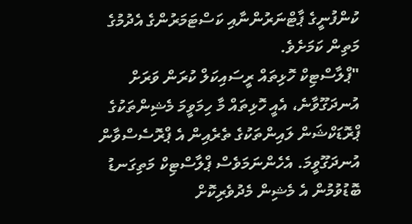ކުންފުނީގެ ޕާޓްނަރުންނާއި ކަސްޓަމަރުންގެ އެދުމުގެ މަތިން ކަމަށެވެ.
"ޕްލާސްޓިކް ހޮޅިތައް ރީސައިކަލް ކުރަން ވަރަށް އުނދަގޫވާނެ، އެއީ ހޮޅިތައް މާ ހިމަވީމަ މެޝިންތަކުގެ ޕްރޮޑަކްޝަން ލައިންތަކުގެ ތެރެއިން އެ ޕްރޮސެސްވާން އުނދަގޫވީމަ. އެހެންނަމަވެސް ޕްލާސްޓިކް މަތިގަނޑު ބޮޑުވުމުން އެ މެޝިން މެދުވެރިކޮށް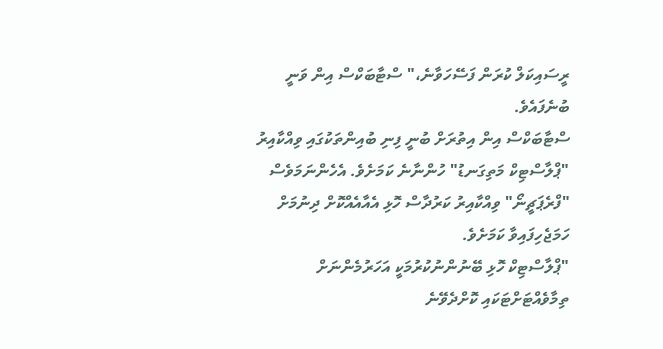ރީސައިކަލް ކުރަން ފަސޭހަވާނެ،" ސްޓާބަކްސް އިން ވަނީ ބުނެފައެވެ.
ސްޓާބަކްސް އިން އިތުރަށް ބުނީ ފިނި ބުއިންތަކުގައި ވިއްކާއިރު "ޕްލާސްޓިކް މަތިގަނޑު" ހުންނާނެ ކަމަށެވެ. އެހެންނަމަވެސް "ފްރެޕަޗީނޯ" ވިއްކާއިރު ކަރުދާސް ހޮޅި އެއާއެއްކޮށް ދިނުމަށް ހަމަޖެހިފައިވާ ކަމަށެވެ.
"ޕްލާސްޓިކް ހޮޅި ބޭނުންނުކުރުމަކީ އަހަރުމެންނަށް ތިމާވެއްޓަށްޓަކައި ކޮށްދެވޭނެ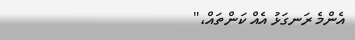އެންމެ ރަނގަޅު އެއް ކަންތައް،"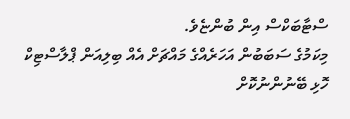ސްޓާބަކްސް އިން ބުންޏެވެ.
މިކަމުގެ ސަބަބުން އަހަރެއްގެ މައްޗަށް އެއް ބިލިއަން ޕްލާސްޓިކް ހޮޅި ބޭނުންނުކޮށް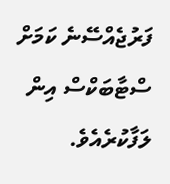ފަރުޖެއްސޭނެ ކަމަށް ސްޓާބަކްސް އިން ލަފާކުރެއެވެ.